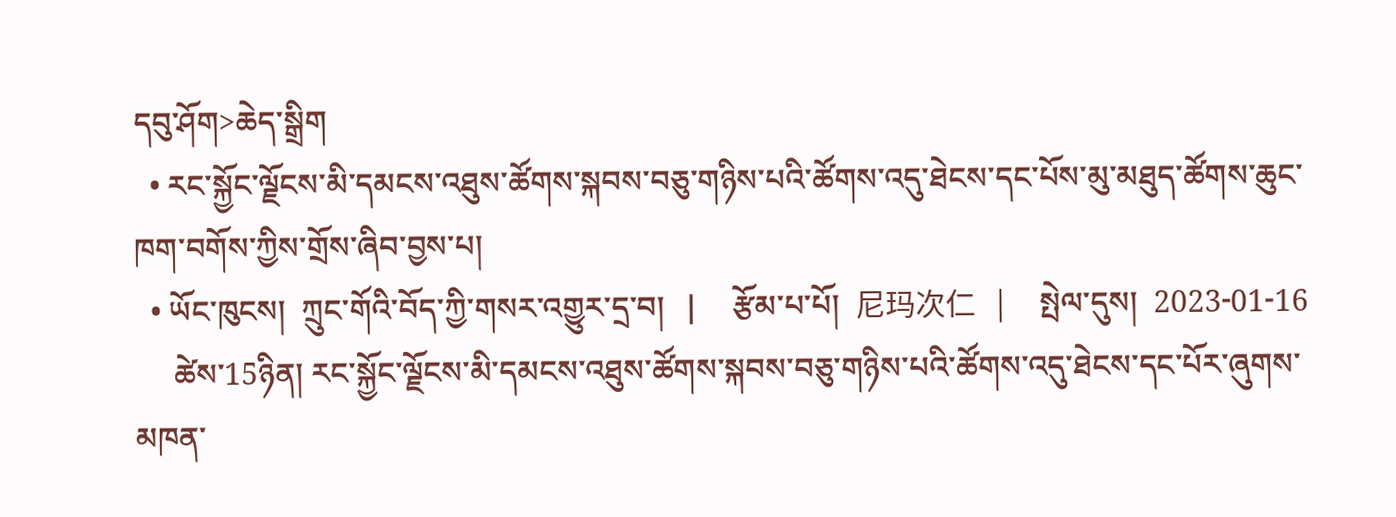དབུ་ཤོག>ཆེད་སྒྲིག
  • རང་སྐྱོང་ལྗོངས་མི་དམངས་འཐུས་ཚོགས་སྐབས་བཅུ་གཉིས་པའི་ཚོགས་འདུ་ཐེངས་དང་པོས་མུ་མཐུད་ཚོགས་ཆུང་ཁག་བགོས་ཀྱིས་གྲོས་ཞིབ་བྱས་པ།
  • ཡོང་ཁུངས།  ཀྲུང་གོའི་བོད་ཀྱི་གསར་འགྱུར་དྲ་བ།   |     རྩོམ་པ་པོ།  尼玛次仁   |     སྤེལ་དུས།  2023-01-16
     ཚེས་15ཉིན། རང་སྐྱོང་ལྗོངས་མི་དམངས་འཐུས་ཚོགས་སྐབས་བཅུ་གཉིས་པའི་ཚོགས་འདུ་ཐེངས་དང་པོར་ཞུགས་མཁན་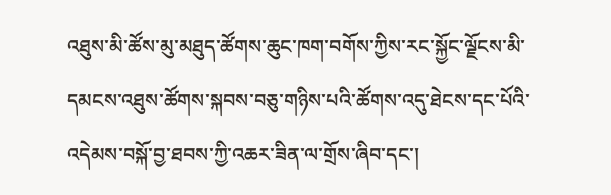འཐུས་མི་ཚོས་མུ་མཐུད་ཚོགས་ཆུང་ཁག་བགོས་ཀྱིས་རང་སྐྱོང་ལྗོངས་མི་དམངས་འཐུས་ཚོགས་སྐབས་བཅུ་གཉིས་པའི་ཚོགས་འདུ་ཐེངས་དང་པོའི་འདེམས་བསྐོ་བྱ་ཐབས་ཀྱི་འཆར་ཟིན་ལ་གྲོས་ཞིབ་དང་།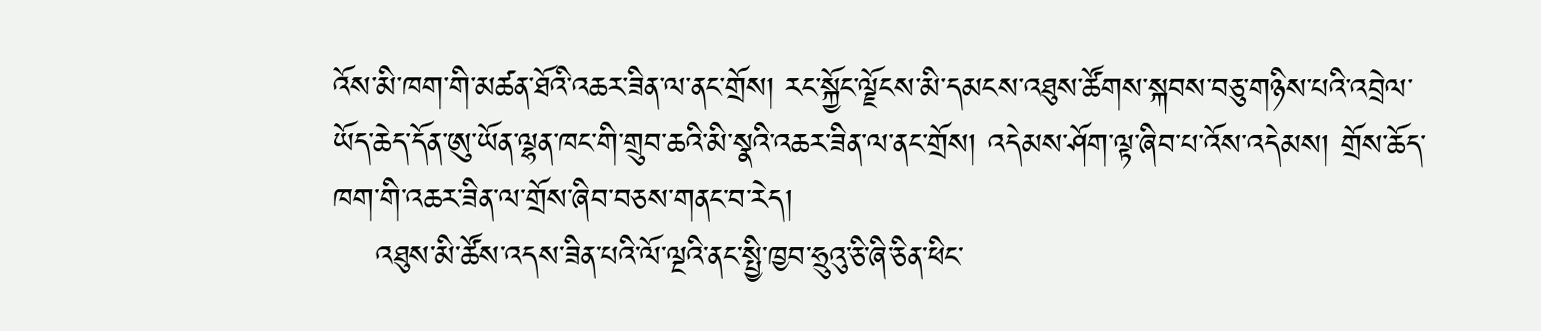འོས་མི་ཁག་གི་མཚན་ཐོའི་འཆར་ཟིན་ལ་ནང་གྲོས། རང་སྐྱོང་ལྗོངས་མི་དམངས་འཐུས་ཚོགས་སྐབས་བཅུ་གཉིས་པའི་འབྲེལ་ཡོད་ཆེད་དོན་ཨུ་ཡོན་ལྷན་ཁང་གི་གྲུབ་ཆའི་མི་སྣའི་འཆར་ཟིན་ལ་ནང་གྲོས། འདེམས་ཤོག་ལྟ་ཞིབ་པ་འོས་འདེམས། གྲོས་ཆོད་ཁག་གི་འཆར་ཟིན་ལ་གྲོས་ཞིབ་བཅས་གནང་བ་རེད།
    འཐུས་མི་ཚོས་འདས་ཟིན་པའི་ལོ་ལྔའི་ནང་སྤྱི་ཁྱབ་ཧྲུའུ་ཅི་ཞི་ཅིན་ཕིང་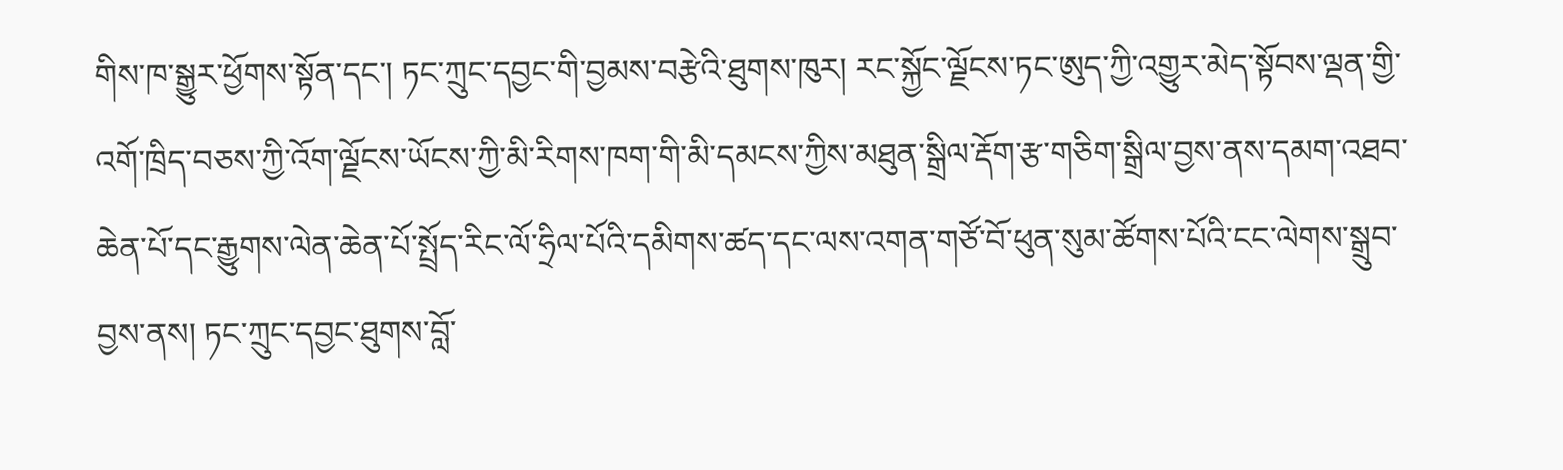གིས་ཁ་སྒྱུར་ཕྱོགས་སྟོན་དང་། ཏང་ཀྲུང་དབྱང་གི་བྱམས་བརྩེའི་ཐུགས་ཁུར། རང་སྐྱོང་ལྗོངས་ཏང་ཨུད་ཀྱི་འགྱུར་མེད་སྟོབས་ལྡན་གྱི་འགོ་ཁྲིད་བཅས་ཀྱི་འོག་ལྗོངས་ཡོངས་ཀྱི་མི་རིགས་ཁག་གི་མི་དམངས་ཀྱིས་མཐུན་སྒྲིལ་རྡོག་རྩ་གཅིག་སྒྲིལ་བྱས་ནས་དམག་འཐབ་ཆེན་པོ་དང་རྒྱུགས་ལེན་ཆེན་པོ་སྤྲོད་རིང་ལོ་ཧྲིལ་པོའི་དམིགས་ཚད་དང་ལས་འགན་གཙོ་བོ་ཕུན་སུམ་ཚོགས་པོའི་ངང་ལེགས་སྒྲུབ་བྱས་ནས། ཏང་ཀྲུང་དབྱང་ཐུགས་བློ་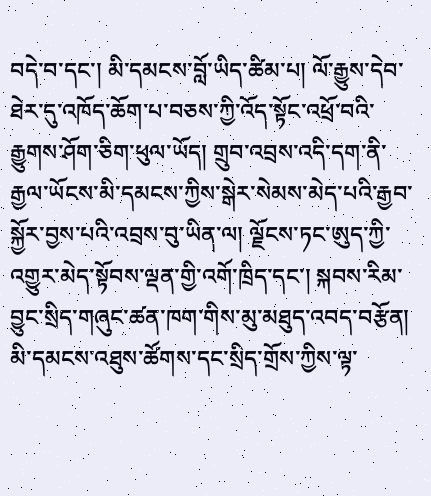བདེ་བ་དང་། མི་དམངས་བློ་ཡིད་ཚིམ་པ། ལོ་རྒྱུས་དེབ་ཐེར་དུ་འཁོད་ཆོག་པ་བཅས་ཀྱི་འོད་སྟོང་འཕྲོ་བའི་རྒྱུགས་ཤོག་ཅིག་ཕུལ་ཡོད། གྲུབ་འབྲས་འདི་དག་ནི་རྒྱལ་ཡོངས་མི་དམངས་ཀྱིས་སྒེར་སེམས་མེད་པའི་རྒྱབ་སྐྱོར་བྱས་པའི་འབྲས་བུ་ཡིན་ལ། ལྗོངས་ཏང་ཨུད་ཀྱི་འགྱུར་མེད་སྟོབས་ལྡན་གྱི་འགོ་ཁྲིད་དང་། སྐབས་རིམ་བྱུང་སྲིད་གཞུང་ཚན་ཁག་གིས་མུ་མཐུད་འབད་བརྩོན། མི་དམངས་འཐུས་ཚོགས་དང་སྲིད་གྲོས་ཀྱིས་ལྟ་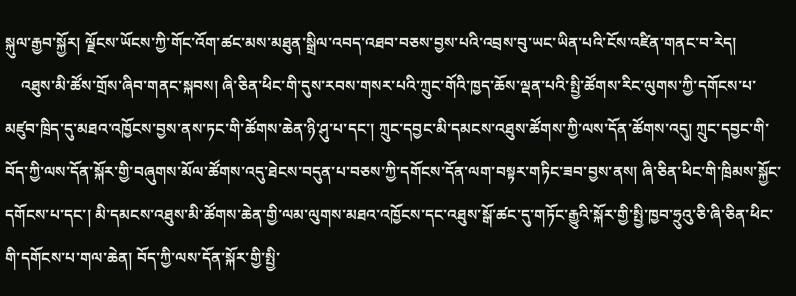སྐུལ་རྒྱབ་སྐྱོར། ལྗོངས་ཡོངས་ཀྱི་གོང་འོག་ཚང་མས་མཐུན་སྒྲིལ་འབད་འཐབ་བཅས་བྱས་པའི་འབྲས་བུ་ཡང་ཡིན་པའི་ངོས་འཛིན་གནང་བ་རེད།
    འཐུས་མི་ཚོས་གྲོས་ཞིབ་གནང་སྐབས། ཞི་ཅིན་ཕིང་གི་དུས་རབས་གསར་པའི་ཀྲུང་གོའི་ཁྱད་ཆོས་ལྡན་པའི་སྤྱི་ཚོགས་རིང་ལུགས་ཀྱི་དགོངས་པ་མཛུབ་ཁྲིད་དུ་མཐའ་འཁྱོངས་བྱས་ནས་ཏང་གི་ཚོགས་ཆེན་ཉི་ཤུ་པ་དང་། ཀྲུང་དབྱང་མི་དམངས་འཐུས་ཚོགས་ཀྱི་ལས་དོན་ཚོགས་འདུ། ཀྲུང་དབྱང་གི་བོད་ཀྱི་ལས་དོན་སྐོར་གྱི་བཞུགས་མོལ་ཚོགས་འདུ་ཐེངས་བདུན་པ་བཅས་ཀྱི་དགོངས་དོན་ལག་བསྟར་གཏིང་ཟབ་བྱས་ནས། ཞི་ཅིན་ཕིང་གི་ཁྲིམས་སྐྱོང་དགོངས་པ་དང་། མི་དམངས་འཐུས་མི་ཚོགས་ཆེན་གྱི་ལམ་ལུགས་མཐའ་འཁྱོངས་དང་འཐུས་སྒོ་ཚང་དུ་གཏོང་རྒྱུའི་སྐོར་གྱི་སྤྱི་ཁྱབ་ཧྲུའུ་ཅི་ཞི་ཅིན་ཕིང་གི་དགོངས་པ་གལ་ཆེན། བོད་ཀྱི་ལས་དོན་སྐོར་གྱི་སྤྱི་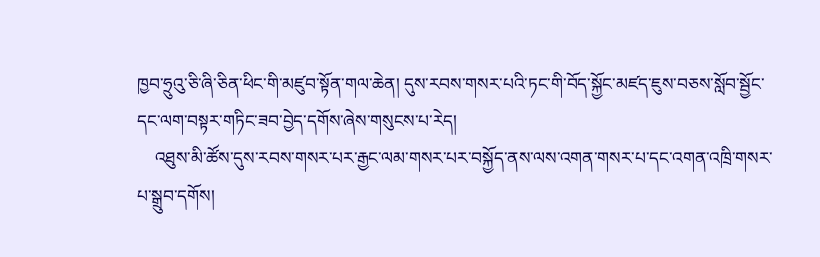ཁྱབ་ཧྲུའུ་ཅི་ཞི་ཅིན་ཕིང་གི་མཛུབ་སྟོན་གལ་ཆེན། དུས་རབས་གསར་པའི་ཏང་གི་བོད་སྐྱོང་མཛད་ཇུས་བཅས་སློབ་སྦྱོང་དང་ལག་བསྟར་གཏིང་ཟབ་བྱེད་དགོས་ཞེས་གསུངས་པ་རེད།
    འཐུས་མི་ཚོས་དུས་རབས་གསར་པར་རྒྱང་ལམ་གསར་པར་བསྐྱོད་ནས་ལས་འགན་གསར་པ་དང་འགན་འཁྲི་གསར་པ་སྒྲུབ་དགོས།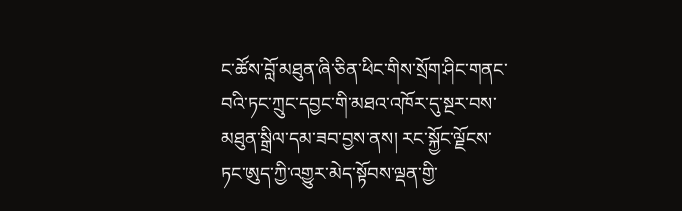ང་ཚོས་བློ་མཐུན་ཞི་ཅིན་ཕིང་གིས་སྲོག་ཤིང་གནང་བའི་ཏང་ཀྲུང་དབྱང་གི་མཐའ་འཁོར་དུ་སྔར་བས་མཐུན་སྒྲིལ་དམ་ཟབ་བྱས་ནས། རང་སྐྱོང་ལྗོངས་ཏང་ཨུད་ཀྱི་འགྱུར་མེད་སྟོབས་ལྡན་གྱི་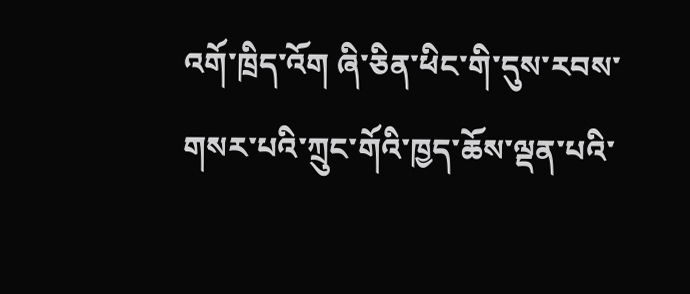འགོ་ཁྲིད་འོག ཞི་ཅིན་ཕིང་གི་དུས་རབས་གསར་པའི་ཀྲུང་གོའི་ཁྱད་ཆོས་ལྡན་པའི་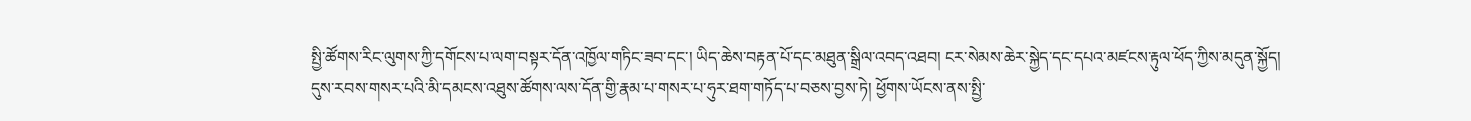སྤྱི་ཚོགས་རིང་ལུགས་ཀྱི་དགོངས་པ་ལག་བསྟར་དོན་འཁྱོལ་གཏིང་ཟབ་དང་། ཡིད་ཆེས་བརྟན་པོ་དང་མཐུན་སྒྲིལ་འབད་འཐབ། ངར་སེམས་ཆེར་སྐྱེད་དང་དཔའ་མཛངས་རྟུལ་ཕོད་ཀྱིས་མདུན་སྐྱོད། དུས་རབས་གསར་པའི་མི་དམངས་འཐུས་ཚོགས་ལས་དོན་གྱི་རྣམ་པ་གསར་པ་ཧུར་ཐག་གཏོད་པ་བཅས་བྱས་ཏེ། ཕྱོགས་ཡོངས་ནས་སྤྱི་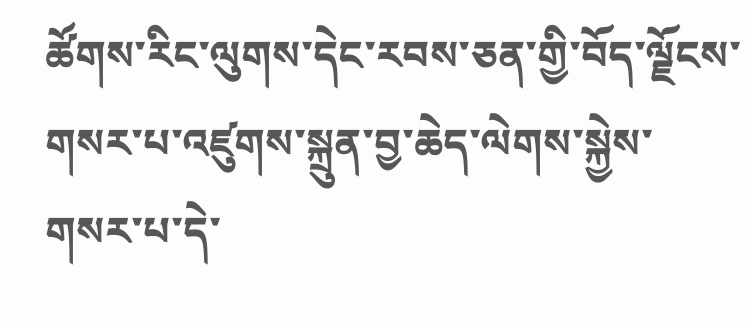ཚོགས་རིང་ལུགས་དེང་རབས་ཅན་གྱི་བོད་ལྗོངས་གསར་པ་འཛུགས་སྐྲུན་བྱ་ཆེད་ལེགས་སྐྱེས་གསར་པ་དེ་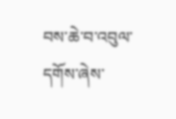བས་ཆེ་བ་འབུལ་དགོས་ཞེས་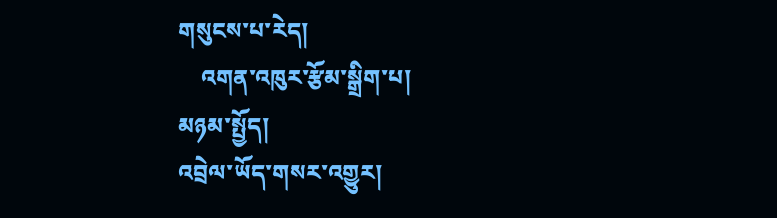གསུངས་པ་རེད།
    འགན་འཁུར་རྩོམ་སྒྲིག་པ།
མཉམ་སྤྱོད།
འབྲེལ་ཡོད་གསར་འགྱུར།